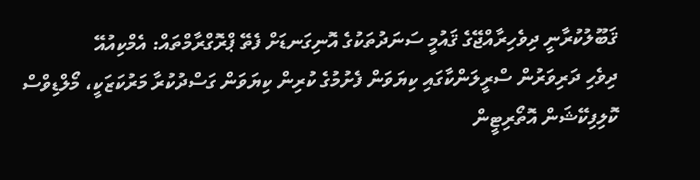ޤަބޫލުކުރާނީ ދިވެހިރާއްޖޭގެ ޤައުމީ ސަނަދުތަކުގެ އޮނިގަނޑަށް ފެތޭ ޕްރޮގްރާމްތައް: އެމްކިއުއޭ
ދިވެހި ދަރިވަރުން ސްރީލަންކާގައި ކިޔަވަން ފެށުމުގެ ކުރިން ކިޔަވަން ގަސްދުކުރާ މަރުކަޒަކީ، މޯލްޑިވްސް ކޮލިފިކޭޝަން އޮތޯރިޓީން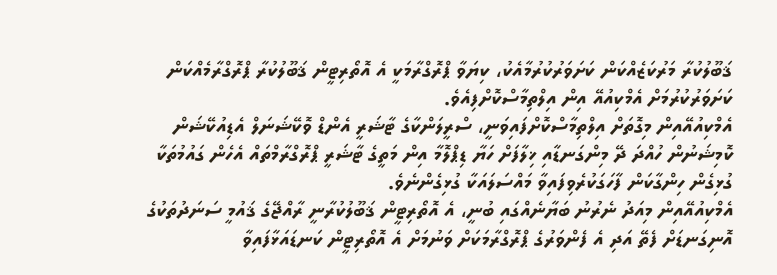ޤަބޫލުކުރާ މަރުކަޒެއްކަން ކަށަވަރުކުރުމާއެކު، ކިޔަވާ ޕްރޮގްރާމަކީ އެ އޮތޯރިޓީން ޤަބޫލުކުރާ ޕްރޮގްރާމެއްކަން ކަށަވަރުކުރުމަށް އެމްކިއުއޭ އިން އިލްތިމާސްކޮށްފިއެވެ.
އެމްކިއުއޭއިން މިގޮތަށް އިލްތިމާސްކޮށްފައިވަނީ، ސްރީލަންކާގެ ޓާޝަރީ އެންޑް ވޮކޭޝަނަލް އެޑިއުކޭޝަން ކޮމިޝަނުން ހުއްދަ ދޭ މިންގަނޑާއި ޚިލާފަށް ހަޔާ ޑިޕްލޮމާ އިން މަތީގެ ޓާޝަރީ ޕްރޮގްރާމްތައް އެހެން ގައުމުތަކާ ގުޅިގެން ހިންގާކަން ފާހަގަކުރެވިފައިވާ މައްސަލައަކާ ގުޅިގެންނެވެ.
އެމްކިއުއޭއިން މިއަދު ނެރުނު ބަޔާނެއްގައި ބުނީ، އެ އޮތޯރިޓީން ޤަބޫލުކުރާނީ ރާއްޖޭގެ ޤައުމީ ސަނަދުތަކުގެ އޮނިގަނޑަށް ފެތޭ އަދި އެ ފެންވަރުގެ ޕްރޮގްރާމަކަށް ވަނުމަށް އެ އޮތޯރިޓީން ކަނޑައަޅާފައިވާ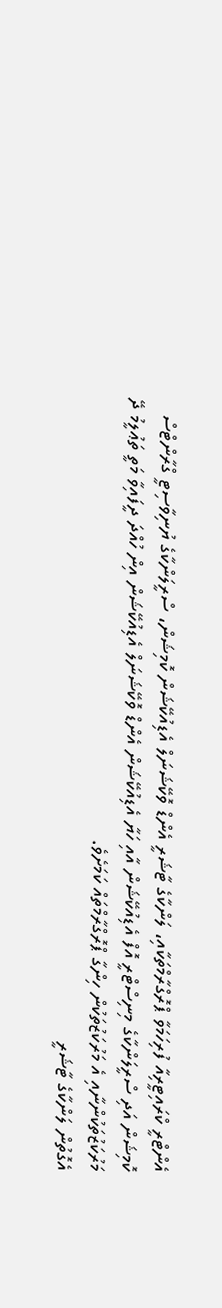އެންޓްރީ ކްރައިޓީރިއާ ފުރިހަމަވާ ޕްރޮގްރާމްތަކާއި، ލަންކާގެ ޓާޝަރީ އެންޑް ވޮކޭޝަނަލް އެޑިއުކޭޝަން ކޮމިޝަން، ސްރީލަންކާގެ ޔުނިވާސިޓީ ގްރާންޓްސް ކޮމިޝަން އަދި ސްރީލަންކާގެ މިނިސްޓްރީ އޮފް އެޑިއުކޭޝަން އާއި ހަޔާ އެޑިއުކޭޝަން އެންޑް ވޮކޭޝަނަލް އެޑިއުކޭޝަން އިން ހުއްދަ ދީފައިވާ މަތީ ތަޢުލީމު ދޭ މަރުކަޒުތަކުންނާއި އެ މަރުކަޒުތަކުން ހިންގާ ޕްރޮގްރާމްތައް ކަމަށެވެ.
އެގޮތުން ލަންކާގެ ޓާޝަރީ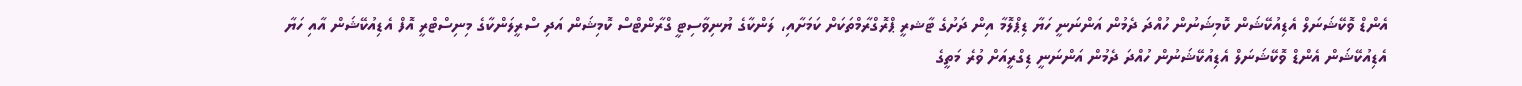އެންޑް ވޮކޭޝަނަލް އެޑިއުކޭޝަން ކޮމިޝަނުން ހުއްދަ ދެމުން އަންނަނީ ހަޔާ ޑިޕްލޮމާ އިން ދަށުގެ ޓާޝރީ ޕްރޮގްރާމްތަކަށް ކަމަށާއި، ލަންކާގެ ޔުނިވާސިޓީ ގްރާންޓްސް ކޮމިޝަން އަދި ސްރީލަންކާގެ މިނިސްޓްރީ އޮފް އެޑިއުކޭޝަން އާއި ހަޔާ އެޑިއުކޭޝަން އެންޑް ވޮކޭޝަނަލް އެޑިއުކޭޝަނުން ހުއްދަ ދެމުން އަންނަނީ ޑިގްރީއަށް ވުރެ މަތީގެ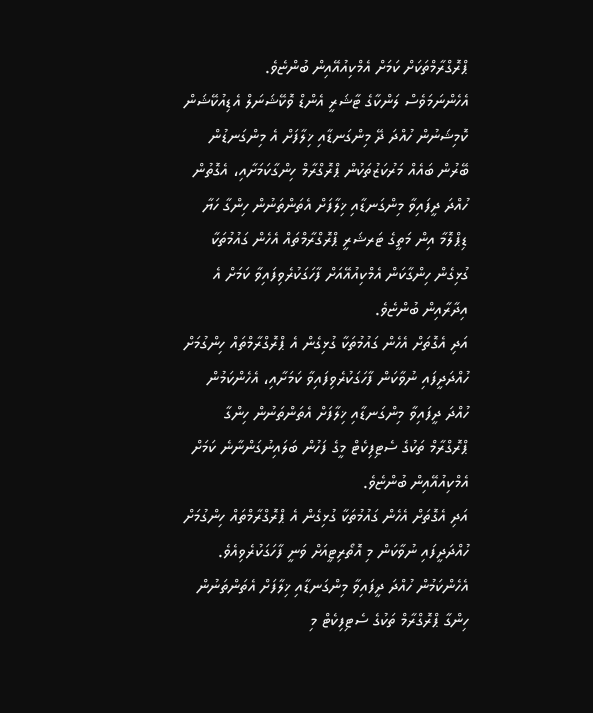ޕްރޮގްރާމްތަކަށް ކަމަށް އެމްކިއުއޭއިން ބުންޏެވެ.
އެހެންނަމަވެސް ލަންކާގެ ޓާޝަރީ އެންޑް ވޮކޭޝަނަލް އެޑިއުކޭޝަން ކޮމިޝަނުން ހުއްދަ ދޭ މިންގަނޑާއި ޚިލާފަށް އެ މިންގަނޑުން ބޭރުން ބައެއް މަރުކަޒުތަކުން ޕްރޮގްރާމް ހިންގާކަމަށާއި، އެގޮތުން ހުއްދަ ދީފައިވާ މިންގަނޑާއި ޚިލާފަށް އެތަންތަނުން ހިންގާ ހަޔާ ޑިޕްލޮމާ އިން މަތީގެ ޓަރޝަރީ ޕްރޮގްރާމްތައް އެހެން ގައުމުތަކާ ގުޅިގެން ހިންގާކަން އެމްކިއުއޭއަށް ފާހަގަކުރެވިފައިވާ ކަމަށް އެ އިދާރާއިން ބުންޏެވެ.
އަދި އެގޮތަށް އެހެން ގައުމުތަކާ ގުޅިގެން އެ ޕްރޮގްރާމްތައް ހިންގުމަށް ހުއްދަދީފައި ނުވާކަން ފާހަގަކުރެވިފައިވާ ކަމަށާއި، އެހެންކަމުން ހުއްދަ ދީފައިވާ މިންގަނޑާއި ޚިލާފަށް އެތަންތަނުން ހިންގާ ޕްރޮގްރާމް ތަކުގެ ސެޓިފިކެޓް މީގެ ފަހުން ބަލައިނުގަންނާނެ ކަމަށް އެމްކިއުއޭއިން ބުންޏެވެ.
އަދި އެގޮތަށް އެހެން ގައުމުތަކާ ގުޅިގެން އެ ޕްރޮގްރާމްތައް ހިންގުމަށް ހުއްދަދީފައި ނުވާކަން މި އޮތޯރިޓީއަށް ވަނީ ފާހަގަކުރެވިއެވެ. އެހެންކަމުން ހުއްދަ ދީފައިވާ މިންގަނޑާއި ޚިލާފަށް އެތަންތަނުން ހިންގާ ޕްރޮގްރާމް ތަކުގެ ސެޓިފިކެޓް މި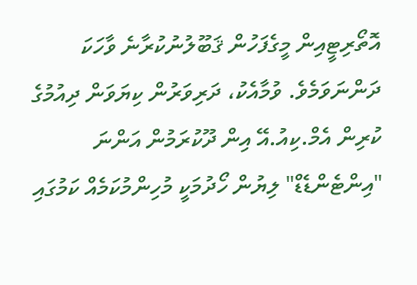އޮތޯރިޓީއިން މީގެފަހުން ޤަބޫލުނުކުރާނެ ވާހަކަ ދަންނަވަމެވެ. ވުމާއެކު، ދަރިވަރުން ކިޔަވަން ދިއުމުގެ ކުރިން އެމް.ކިއު.އޭ އިން ދޫކުރަމުން އަންނަ "އިންޓެންޑެޑް" ލިޔުން ހޯދުމަކީ މުހިންމުކަމެއް ކަމުގައި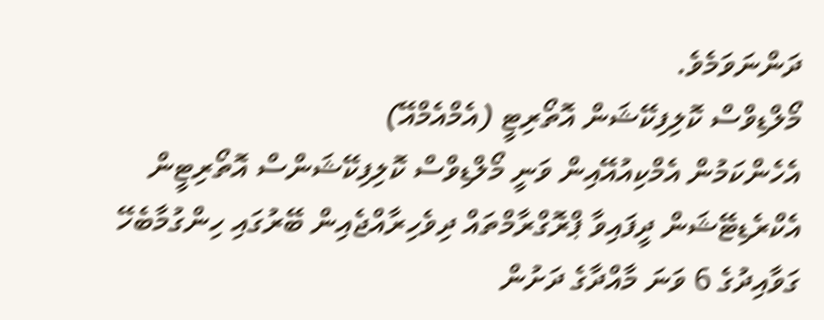ދަންނަވަމެވެ.
މޯލްޑިވްސް ކޮލިފިކޭޝަން އޮތޯރިޓީ (އެމްއެމްއޭ)
އެހެންކަމުން އެމްކިއުއޭއިން ވަނީ މޯލްޑިވްސް ކޮލިފިކޭޝަންސް އޮތޯރިޓީން އެކްރެޑިޓޭޝަން ދީފައިވާ ޕްރޮގްރާމްތައް ދިވެހިރާއްޖެއިން ބޭރުގައި ހިންގުމާބެހޭ ގަވާއިދުގެ 6 ވަނަ މާއްދާގެ ދަށުން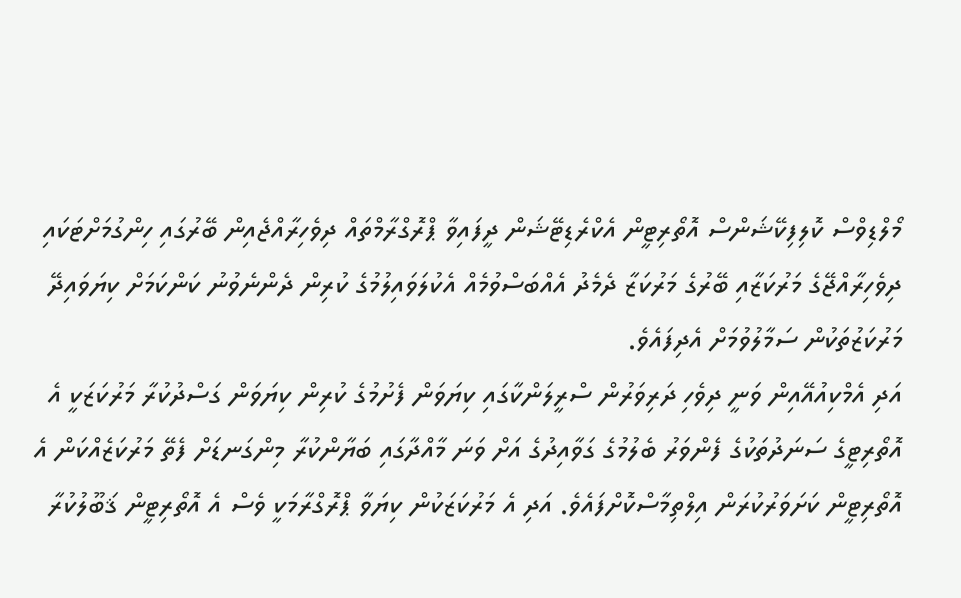މޯލްޑިވްސް ކޮލިފިކޭޝަންސް އޮތޯރިޓީން އެކްރެޑިޓޭޝަން ދީފައިވާ ޕްރޮގްރާމްތައް ދިވެހިރާއްޖެއިން ބޭރުގައި ހިންގުމަށްޓަކައި ދިވެހިރާއްޖޭގެ މަރުކަޒާއި ބޭރުގެ މަރުކަޒާ ދެމެދު އެއްބަސްވުމެއް އެކުލަވައިލުމުގެ ކުރިން ދެންނެވުނު ކަންކަމަށް ކިޔަވައިދޭ މަރުކަޒުތަކުން ސަމާލުވުމަށް އެދިފައެވެ.
އަދި އެމްކިއުއޭއިން ވަނީ ދިވެހި ދަރިވަރުން ސްރީލަންކާގައި ކިޔަވަން ފެށުމުގެ ކުރިން ކިޔަވަން ގަސްދުކުރާ މަރުކަޒަކީ އެ އޮތޯރިޓީގެ ސަނަދުތަކުގެ ފެންވަރު ބެލުމުގެ ގަވާއިދުގެ އަށް ވަނަ މާއްދާގައި ބަޔާންކުރާ މިންގަނޑަށް ފެތޭ މަރުކަޒެއްކަން އެ އޮތޯރިޓީން ކަށަވަރުކުރަން އިލްތިމާސްކޮށްފައެވެ. އަދި އެ މަރުކަޒަކުން ކިޔަވާ ޕްރޮގްރާމަކީ ވެސް އެ އޮތޯރިޓީން ޤަބޫލުކުރާ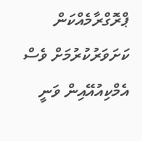ޕްރޮގްރާމެއްކަން ކަށަވަރުކުރުމަށް ވެސް އެމްކިއުއޭއިން ވަނީ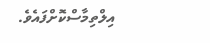އިލްތިމާސްކޮށްފައެވެ.